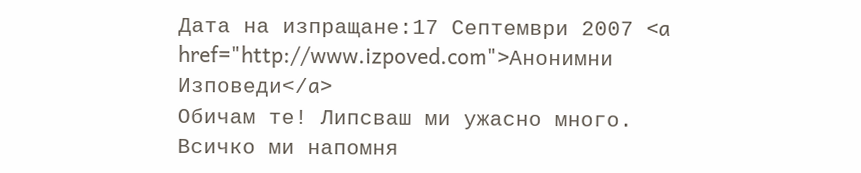Дата на изпращане:17 Септември 2007 <a href="http://www.izpoved.com">Анонимни Изповеди</a>
Обичам те! Липсваш ми ужасно много. Всичко ми напомня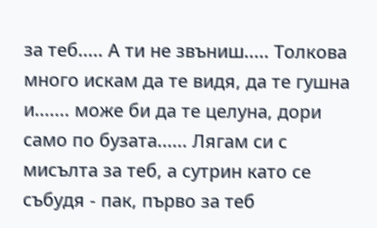за теб..... А ти не звъниш..... Толкова много искам да те видя, да те гушна и....... може би да те целуна, дори само по бузата...... Лягам си с мисълта за теб, а сутрин като се събудя - пак, първо за теб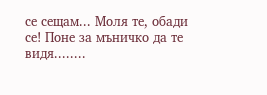се сещам... Моля те, обади се! Поне за мъничко да те видя........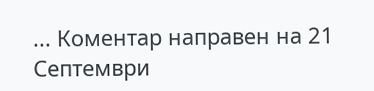... Коментар направен на 21 Септември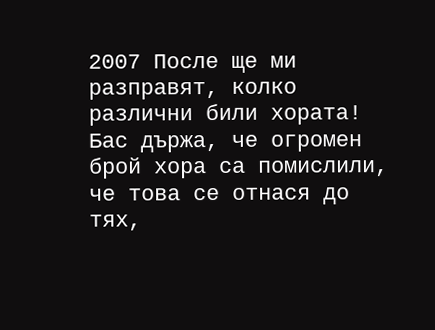2007 После ще ми разправят, колко различни били хората! Бас държа, че огромен брой хора са помислили, че това се отнася до тях,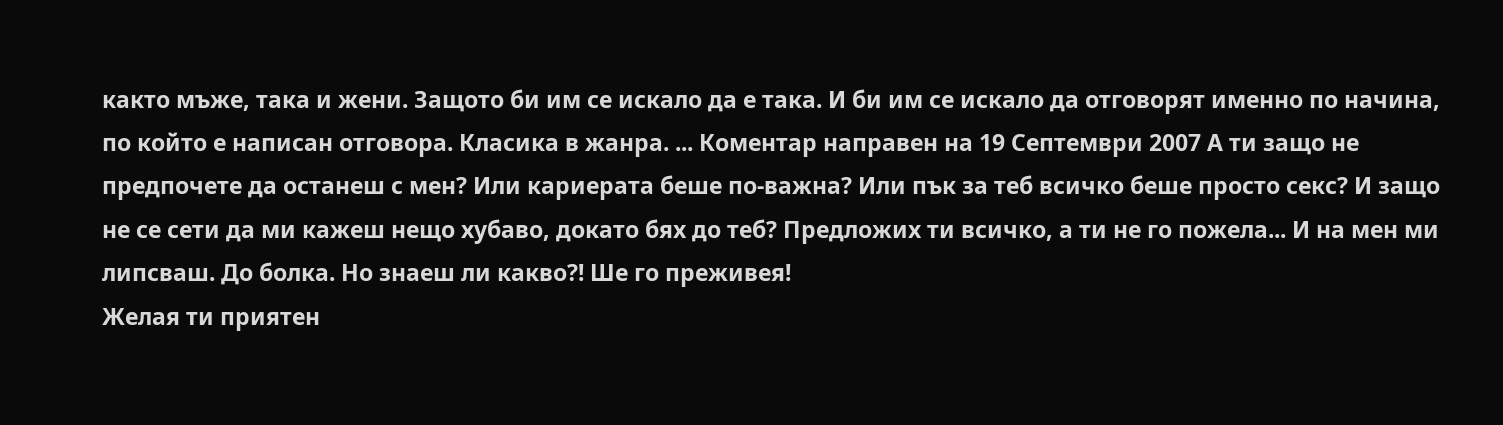както мъже, така и жени. Защото би им се искало да е така. И би им се искало да отговорят именно по начина, по който е написан отговора. Класика в жанра. ... Коментар направен на 19 Септември 2007 А ти защо не предпочете да останеш с мен? Или кариерата беше по-важна? Или пък за теб всичко беше просто секс? И защо не се сети да ми кажеш нещо хубаво, докато бях до теб? Предложих ти всичко, а ти не го пожела... И на мен ми липсваш. До болка. Но знаеш ли какво?! Ше го преживея!
Желая ти приятен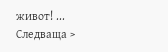живот! ...
Следваща >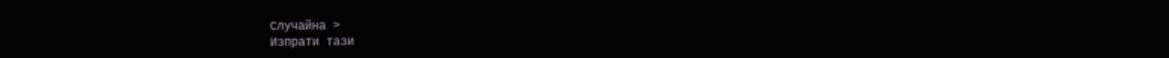Случайна >
Изпрати тази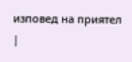изповед на приятел
|